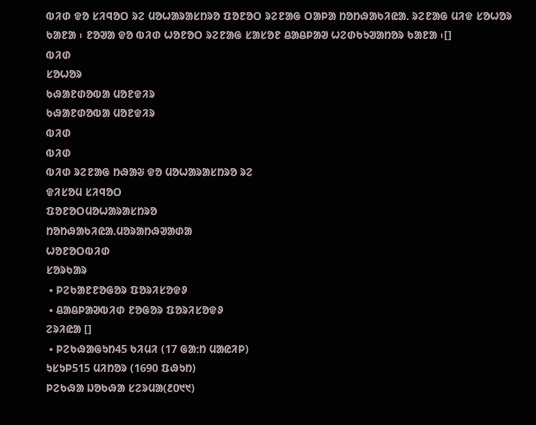ᱵᱤᱰ ᱫᱚ ᱥᱤᱧᱚᱛ ᱨᱮ ᱢᱚᱦᱟᱨᱟᱥᱴᱨᱚ ᱯᱚᱱᱚᱛ ᱨᱮᱱᱟᱜ ᱛᱟᱞᱟ ᱴᱚᱴᱷᱟᱠᱤᱭᱟᱹ ᱨᱮᱱᱟᱜ ᱢᱤᱫ ᱥᱚᱦᱚᱨ ᱠᱟᱱᱟ ᱾ ᱱᱚᱣᱟ ᱫᱚ ᱵᱤᱰ ᱦᱚᱱᱚᱛ ᱨᱮᱱᱟᱜ ᱥᱟᱥᱚᱱ ᱪᱟᱪᱞᱟᱣ ᱦᱮᱰᱠᱩᱣᱟᱴᱚᱨ ᱠᱟᱱᱟ ᱾[]
ᱵᱤᱰ
ᱥᱚᱦᱚᱨ
ᱠᱷᱟᱱᱰᱚᱵᱟ ᱢᱚᱱᱫᱤᱨ
ᱠᱷᱟᱱᱰᱚᱵᱟ ᱢᱚᱱᱫᱤᱨ
ᱵᱤᱰ
ᱵᱤᱰ
ᱵᱤᱰ ᱨᱮᱱᱟᱜ ᱴᱷᱟᱶ ᱫᱚ ᱢᱚᱦᱟᱨᱟᱥᱴᱨᱚ ᱨᱮ
ᱫᱤᱥᱚᱢ ᱥᱤᱧᱚᱛ
ᱯᱚᱱᱚᱛᱢᱚᱦᱟᱨᱟᱥᱴᱨᱚ
ᱴᱚᱴᱷᱟᱠᱤᱭᱟᱹᱢᱚᱨᱟᱴᱷᱣᱟᱰᱟ
ᱦᱚᱱᱚᱛᱵᱤᱰ
ᱥᱚᱨᱠᱟᱨ
 • ᱞᱮᱠᱟᱱᱱᱚᱜᱚᱨ ᱯᱚᱨᱤᱥᱚᱫᱽ
 • ᱪᱟᱪᱞᱟᱣᱵᱤᱰ ᱱᱚᱜᱚᱨ ᱯᱚᱨᱤᱥᱚᱫᱽ
ᱮᱨᱤᱭᱟ []
 • ᱞᱮᱠᱷᱟᱜᱩᱴ45 ᱠᱤᱢᱤ (17 ᱜᱟᱺᱴ ᱢᱟᱭᱤᱞ)
ᱩᱥᱩᱞ515 ᱢᱤᱴᱚᱨ (1690 ᱯᱷᱩᱴ)
ᱞᱮᱠᱷᱟ ᱡᱚᱠᱷᱟ ᱥᱮᱨᱢᱟ(᱒᱐᱑᱑)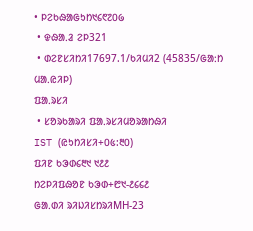• ᱞᱮᱠᱷᱟᱜᱩᱴ᱑᱔᱖᱗᱐᱙
 • ᱫᱷᱟᱹᱲ ᱮᱞ321
 • ᱰᱮᱱᱥᱤᱴᱤ17697.1/ᱠᱤᱢᱤ2 (45835/ᱜᱟᱺᱴ ᱢᱟᱹᱭᱤᱞ)
ᱯᱟᱹᱨᱥᱤ
 • ᱥᱚᱨᱠᱟᱨᱤ ᱯᱟᱹᱨᱥᱤᱢᱚᱨᱟᱴᱷᱤ
IST (ᱭᱩᱴᱤᱥᱤ+᱐᱕:᱓᱐)
ᱯᱤᱱ ᱠᱳᱰ᱔᱓᱑ ᱑᱒᱒
ᱴᱮᱞᱤᱯᱷᱚᱱ ᱠᱳᱰ+᱘᱑-᱒᱔᱔᱒
ᱜᱟᱹᱰᱤ ᱨᱤᱡᱤᱥᱴᱨᱤMH-23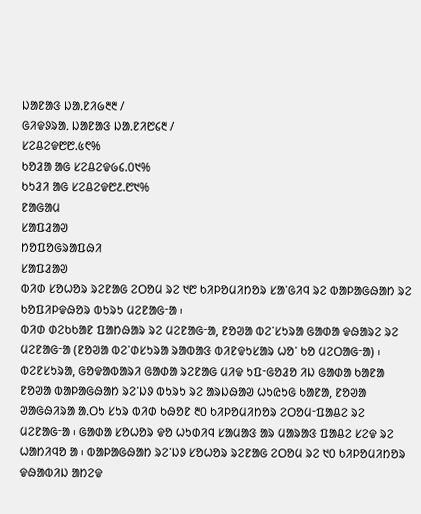ᱡᱟᱱᱟᱝ ᱡᱟᱹᱱᱤ᱙᱓᱓ /
ᱜᱤᱫᱽᱨᱟᱹ ᱡᱟᱱᱟᱝ ᱡᱟᱹᱱᱤ᱘᱔᱓ /
ᱥᱮᱪᱮᱫ᱘᱘.᱕᱖%
ᱠᱚᱲᱟ ᱟᱜ ᱥᱮᱪᱮᱫ᱙᱔.᱐᱑%
ᱠᱩᱲᱤ ᱟᱜ ᱥᱮᱪᱮᱫ᱘᱒.᱘᱑%
ᱱᱟᱜᱟᱢ
ᱥᱟᱯᱲᱟᱣ
ᱴᱚᱯᱚᱜᱨᱟᱯᱷᱤ
ᱥᱟᱯᱲᱟᱣ
ᱵᱤᱰ ᱥᱚᱦᱚᱨ ᱨᱮᱱᱟᱜ ᱮᱛᱚᱢ ᱨᱮ ᱑᱘ ᱠᱤᱞᱚᱢᱤᱴᱚᱨ ᱥᱟᱸᱜᱤᱧ ᱨᱮ ᱵᱟᱞᱟᱜᱷᱟᱴ ᱨᱮ ᱠᱚᱯᱤᱞᱫᱷᱚᱨ ᱵᱩᱨᱩ ᱢᱮᱱᱟᱜᱼᱟ ᱾
ᱵᱤᱰ ᱰᱮᱠᱠᱟᱱ ᱯᱟᱴᱷᱟᱨ ᱨᱮ ᱢᱮᱱᱟᱜᱼᱟ, ᱱᱚᱣᱟ ᱵᱮᱸᱥᱩᱨᱟ ᱜᱟᱰᱟ ᱫᱷᱟᱨᱮ ᱨᱮ ᱢᱮᱱᱟᱜᱼᱟ (ᱱᱚᱣᱟ ᱵᱮᱸᱰᱥᱩᱨᱟ ᱨᱟᱵᱟᱝ ᱵᱤᱱᱫᱩᱥᱟᱨ ᱦᱚᱸ ᱠᱚ ᱢᱮᱛᱟᱜᱼᱟ) ᱾ ᱵᱮᱱᱥᱩᱨᱟ, ᱜᱚᱫᱟᱵᱟᱨᱤ ᱜᱟᱰᱟ ᱨᱮᱱᱟᱜ ᱢᱤᱫ ᱩᱯᱼᱜᱚᱲᱚ ᱤᱡ ᱜᱟᱰᱟ ᱠᱟᱱᱟ ᱱᱚᱣᱟ ᱵᱟᱞᱟᱜᱷᱟᱴ ᱨᱮᱸᱡᱽ ᱵᱩᱨᱩ ᱨᱮ ᱟᱨᱡᱷᱟᱣ ᱦᱩᱭᱩᱜ ᱠᱟᱱᱟ, ᱱᱚᱣᱟ ᱣᱟᱜᱷᱤᱨᱟ ᱟᱹᱛᱩ ᱥᱩᱨ ᱵᱤᱰ ᱠᱷᱚᱱ ᱓᱐ ᱠᱤᱞᱚᱢᱤᱴᱚᱨ ᱮᱛᱚᱢᱼᱯᱟᱪᱮ ᱨᱮ ᱢᱮᱱᱟᱜᱼᱟ ᱾ ᱜᱟᱰᱟ ᱥᱚᱦᱚᱨ ᱫᱚ ᱦᱩᱰᱤᱧ ᱥᱟᱢᱟᱝ ᱟᱨ ᱢᱟᱨᱟᱝ ᱯᱟᱪᱮ ᱥᱮᱫ ᱨᱮ ᱦᱟᱴᱤᱧᱚ ᱟ ᱾ ᱵᱟᱞᱟᱜᱷᱟᱴ ᱨᱮᱸᱡᱽ ᱥᱚᱦᱚᱨ ᱨᱮᱱᱟᱜ ᱮᱛᱚᱢ ᱨᱮ ᱑᱐ ᱠᱤᱞᱚᱢᱤᱴᱚᱨ ᱫᱷᱟᱵᱤᱡ ᱟᱴᱮᱫ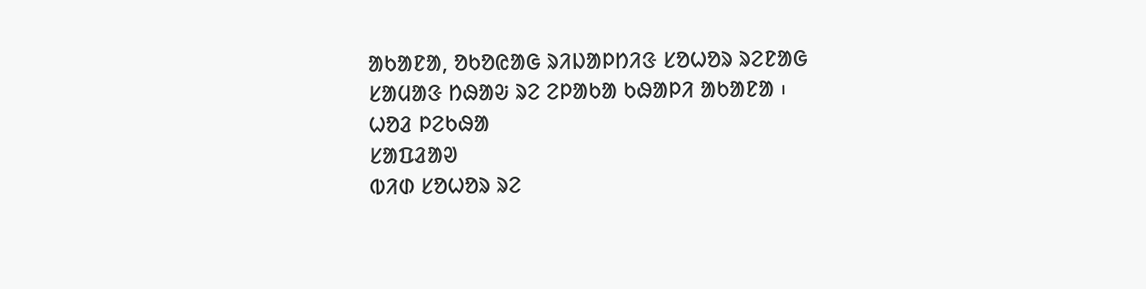ᱟᱠᱟᱱᱟ, ᱚᱠᱚᱭᱟᱜ ᱨᱤᱡᱟᱞᱴᱤᱝ ᱥᱚᱦᱚᱨ ᱨᱮᱱᱟᱜ ᱥᱟᱢᱟᱝ ᱴᱷᱟᱶ ᱨᱮ ᱮᱞᱟᱠᱟ ᱠᱷᱟᱞᱤ ᱟᱠᱟᱱᱟ ᱾
ᱦᱚᱲ ᱞᱮᱠᱷᱟ
ᱥᱟᱯᱲᱟᱣ
ᱵᱤᱰ ᱥᱚᱦᱚᱨ ᱨᱮ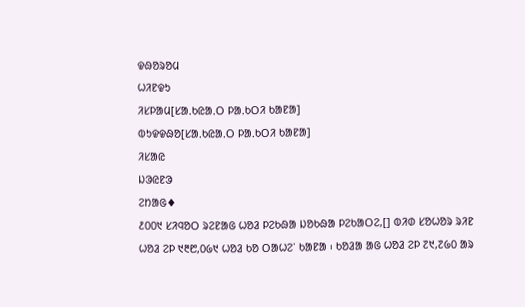ᱫᱷᱚᱨᱚᱢ
ᱦᱤᱱᱫᱩ
ᱤᱥᱞᱟᱢ[ᱥᱟᱹᱠᱭᱟᱹᱛ ᱞᱟᱹᱠᱛᱤ ᱠᱟᱱᱟ]
ᱵᱩᱫᱫᱷᱚ[ᱥᱟᱹᱠᱭᱟᱹᱛ ᱞᱟᱹᱠᱛᱤ ᱠᱟᱱᱟ]
ᱤᱥᱟᱭ
ᱡᱳᱭᱱᱳ
ᱮᱴᱟᱜ♦
᱒᱐᱐᱑ ᱥᱤᱧᱚᱛ ᱨᱮᱱᱟᱜ ᱦᱚᱲ ᱞᱮᱠᱷᱟ ᱡᱚᱠᱷᱟ ᱞᱮᱠᱟᱛᱮ,[] ᱵᱤᱰ ᱥᱚᱦᱚᱨ ᱨᱤᱱ ᱦᱚᱲ ᱮᱞ ᱑᱓᱘,᱐᱙᱑ ᱦᱚᱲ ᱠᱚ ᱛᱟᱦᱮᱸ ᱠᱟᱱᱟ ᱾ ᱠᱚᱲᱟ ᱟᱜ ᱦᱚᱲ ᱮᱞ ᱗᱑,᱗᱙᱐ ᱟᱨ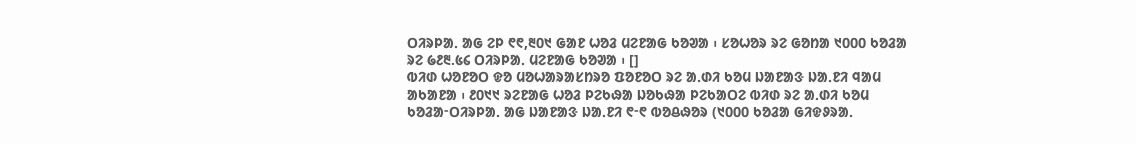ᱛᱤᱨᱞᱟᱹ ᱟᱜ ᱮᱞ ᱖᱖,᱓᱐᱑ ᱜᱟᱱ ᱦᱚᱲ ᱢᱮᱱᱟᱜ ᱠᱚᱣᱟ ᱾ ᱥᱚᱦᱚᱨ ᱨᱮ ᱜᱚᱴᱟ ᱑᱐᱐᱐ ᱠᱚᱲᱟ ᱨᱮ ᱙᱒᱓.᱕᱔ ᱛᱤᱨᱞᱟᱹ ᱢᱮᱱᱟᱜ ᱠᱚᱣᱟ ᱾ []
ᱵᱤᱰ ᱦᱚᱱᱚᱛ ᱫᱚ ᱢᱚᱦᱟᱨᱟᱥᱴᱨᱚ ᱯᱚᱱᱚᱛ ᱨᱮ ᱟᱹᱰᱤ ᱠᱚᱢ ᱡᱟᱱᱟᱝ ᱡᱟᱹᱱᱤ ᱧᱟᱢ ᱟᱠᱟᱱᱟ ᱾ ᱒᱐᱑᱑ ᱨᱮᱱᱟᱜ ᱦᱚᱲ ᱞᱮᱠᱷᱟ ᱡᱚᱠᱷᱟ ᱞᱮᱠᱟᱛᱮ ᱵᱤᱰ ᱨᱮ ᱟᱹᱰᱤ ᱠᱚᱢ ᱠᱚᱲᱟᱼᱛᱤᱨᱞᱟᱹ ᱟᱜ ᱡᱟᱱᱟᱝ ᱡᱟᱹᱱᱤ ᱖ᱼ᱖ ᱵᱚᱪᱷᱚᱨ (᱑᱐᱐᱐ ᱠᱚᱲᱟ ᱜᱤᱫᱽᱨᱟᱹ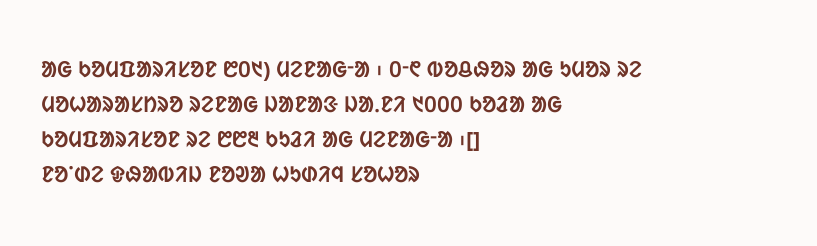ᱟᱜ ᱠᱚᱢᱯᱟᱨᱤᱥᱚᱱ ᱘᱐᱑) ᱢᱮᱱᱟᱜᱼᱟ ᱾ ᱐ᱼ᱖ ᱵᱚᱪᱷᱚᱨ ᱟᱜ ᱩᱢᱚᱨ ᱨᱮ ᱢᱚᱦᱟᱨᱟᱥᱴᱨᱚ ᱨᱮᱱᱟᱜ ᱡᱟᱱᱟᱝ ᱡᱟᱹᱱᱤ ᱑᱐᱐᱐ ᱠᱚᱲᱟ ᱟᱜ ᱠᱚᱢᱯᱟᱨᱤᱥᱚᱱ ᱨᱮ ᱘᱘᱓ ᱠᱩᱲᱤ ᱟᱜ ᱢᱮᱱᱟᱜᱼᱟ ᱾[]
ᱱᱚᱸᱰᱮ ᱫᱷᱟᱵᱤᱡ ᱱᱚᱣᱟ ᱦᱩᱰᱤᱧ ᱥᱚᱦᱚᱨ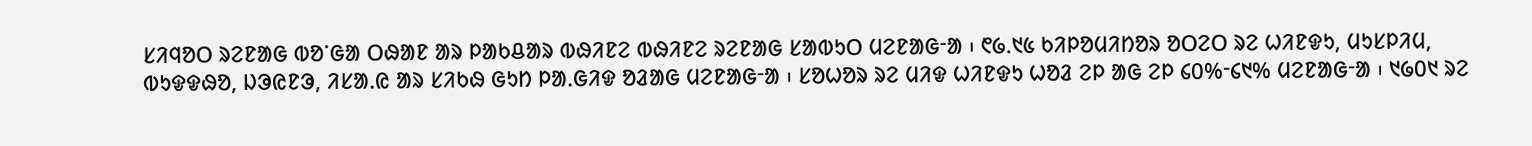ᱥᱤᱧᱚᱛ ᱨᱮᱱᱟᱜ ᱵᱚᱸᱜᱟ ᱛᱷᱟᱱ ᱟᱨ ᱞᱟᱠᱪᱟᱨ ᱵᱷᱤᱱᱮ ᱵᱷᱤᱱᱮ ᱨᱮᱱᱟᱜ ᱥᱟᱵᱩᱛ ᱢᱮᱱᱟᱜᱼᱟ ᱾ ᱖᱙.᱑᱕ ᱠᱤᱞᱚᱢᱤᱴᱚᱨ ᱚᱛᱮᱛ ᱨᱮ ᱦᱤᱱᱫᱩ, ᱢᱩᱥᱞᱤᱢ, ᱵᱩᱫᱫᱷᱚ, ᱡᱳᱭᱱᱳ, ᱤᱥᱟᱹᱭ ᱟᱨ ᱥᱤᱠᱷ ᱜᱩᱴ ᱞᱟᱹᱜᱤᱫ ᱚᱲᱟᱜ ᱢᱮᱱᱟᱜᱼᱟ ᱾ ᱥᱚᱦᱚᱨ ᱨᱮ ᱢᱤᱫ ᱦᱤᱱᱫᱩ ᱦᱚᱲ ᱮᱞ ᱟᱜ ᱮᱞ ᱔᱐%ᱼ᱔᱑% ᱢᱮᱱᱟᱜᱼᱟ ᱾ ᱑᱙᱐᱑ ᱨᱮ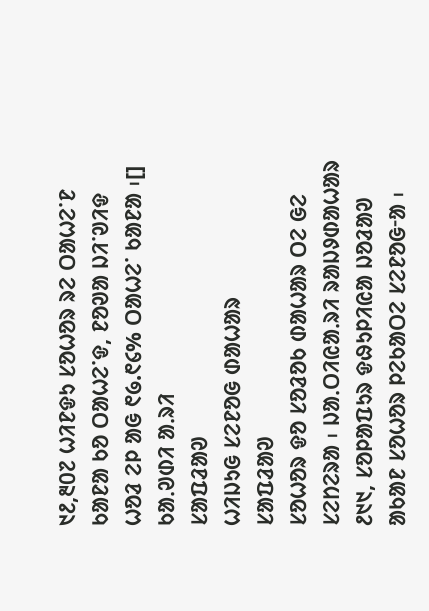᱑᱒,᱓᱐᱗ ᱦᱤᱱᱫᱩ ᱥᱚᱦᱚᱨ ᱨᱮ ᱛᱟᱦᱮᱸᱱ ᱠᱟᱱᱟ ᱠᱚ ᱛᱟᱦᱮᱸᱫ, ᱱᱚᱣᱟ ᱡᱤᱸᱣᱤᱫ ᱦᱚᱲ ᱮᱞ ᱟᱜ ᱖᱙.᱖᱔% ᱛᱟᱦᱮᱸ ᱠᱟᱱᱟ ᱾[]
ᱠᱟᱹᱣᱰᱤ ᱟᱹᱨᱤ
ᱥᱟᱯᱲᱟᱣ
ᱦᱤᱡᱩᱜ ᱥᱮᱱᱚᱜ ᱰᱟᱦᱟᱨ
ᱥᱟᱯᱲᱟᱣ
ᱥᱚᱦᱚᱨ ᱫᱚ ᱥᱚᱲᱚᱠ ᱰᱟᱦᱟᱨ ᱛᱮ ᱜᱮ ᱥᱮᱴᱮᱨᱟ ᱾ ᱡᱟᱹᱛᱤᱭᱟᱹᱨᱤ ᱨᱟᱡᱽᱰᱟᱦᱟᱨ ᱒᱑᱑, ᱥᱚᱞᱟᱯᱩᱨ ᱫᱷᱩᱞᱤᱭᱟ ᱡᱚᱲᱟᱣ ᱟᱠᱟᱱ ᱥᱚᱦᱚᱨ ᱞᱮᱠᱟᱛᱮ ᱥᱮᱱᱚᱜᱼᱟ ᱾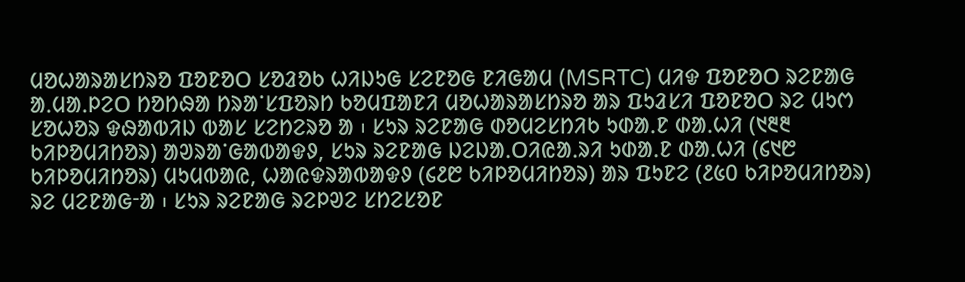ᱢᱚᱦᱟᱨᱟᱥᱴᱨᱚ ᱯᱚᱱᱚᱛ ᱥᱚᱲᱚᱠ ᱦᱤᱡᱩᱜ ᱥᱮᱱᱚᱜ ᱱᱤᱜᱟᱢ (MSRTC) ᱢᱤᱫ ᱯᱚᱱᱚᱛ ᱨᱮᱱᱟᱜ ᱟᱹᱢᱟᱹᱞᱮᱛ ᱴᱚᱴᱷᱟ ᱴᱨᱟᱸᱥᱯᱚᱨᱴ ᱠᱚᱢᱯᱟᱱᱤ ᱢᱚᱦᱟᱨᱟᱥᱴᱨᱚ ᱟᱨ ᱯᱩᱲᱥᱤ ᱯᱚᱱᱚᱛ ᱨᱮ ᱢᱩᱬ ᱥᱚᱦᱚᱨ ᱫᱷᱟᱵᱤᱡ ᱵᱟᱥ ᱥᱮᱴᱮᱨᱚ ᱟ ᱾ ᱥᱩᱨ ᱨᱮᱱᱟᱜ ᱰᱚᱢᱮᱥᱴᱤᱠ ᱩᱰᱟᱹᱱ ᱰᱟᱹᱦᱤ (᱑᱓᱓ ᱠᱤᱞᱚᱢᱤᱴᱚᱨ) ᱟᱣᱨᱟᱸᱜᱟᱵᱟᱫᱽ, ᱥᱩᱨ ᱨᱮᱱᱟᱜ ᱡᱮᱡᱟᱹᱛᱤᱭᱟᱹᱨᱤ ᱩᱰᱟᱹᱱ ᱰᱟᱹᱦᱤ (᱔᱑᱘ ᱠᱤᱞᱚᱢᱤᱴᱚᱨ) ᱢᱩᱢᱵᱟᱭ, ᱦᱟᱭᱫᱨᱟᱵᱟᱫᱽ (᱔᱒᱘ ᱠᱤᱞᱚᱢᱤᱴᱚᱨ) ᱟᱨ ᱯᱩᱱᱮ (᱒᱕᱐ ᱠᱤᱞᱚᱢᱤᱴᱚᱨ) ᱨᱮ ᱢᱮᱱᱟᱜᱼᱟ ᱾ ᱥᱩᱨ ᱨᱮᱱᱟᱜ ᱨᱮᱞᱣᱮ ᱥᱴᱮᱥᱚᱱ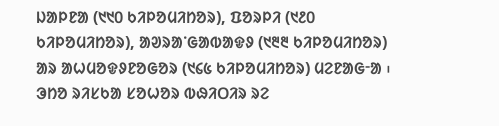ᱡᱟᱞᱱᱟ (᱑᱑᱐ ᱠᱤᱞᱚᱢᱤᱴᱚᱨ), ᱯᱚᱨᱞᱤ (᱑᱒᱐ ᱠᱤᱞᱚᱢᱤᱴᱚᱨ), ᱟᱣᱨᱟᱸᱜᱟᱵᱟᱫᱽ (᱑᱓᱓ ᱠᱤᱞᱚᱢᱤᱴᱚᱨ) ᱟᱨ ᱟᱦᱢᱚᱫᱽᱱᱚᱜᱚᱨ (᱑᱔᱕ ᱠᱤᱞᱚᱢᱤᱴᱚᱨ) ᱢᱮᱱᱟᱜᱼᱟ ᱾ ᱳᱴᱚ ᱨᱤᱥᱠᱟ ᱥᱚᱦᱚᱨ ᱵᱷᱤᱛᱤᱨ ᱨᱮ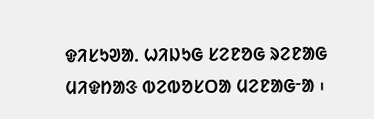ᱫᱤᱥᱩᱣᱟᱹ ᱦᱤᱡᱩᱜ ᱥᱮᱱᱚᱜ ᱨᱮᱱᱟᱜ ᱢᱤᱫᱴᱟᱝ ᱵᱮᱵᱚᱥᱛᱟ ᱢᱮᱱᱟᱜᱼᱟ ᱾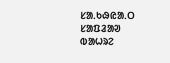ᱥᱟᱹᱠᱷᱭᱟᱹᱛ
ᱥᱟᱯᱲᱟᱣ
ᱵᱟᱦᱨᱮ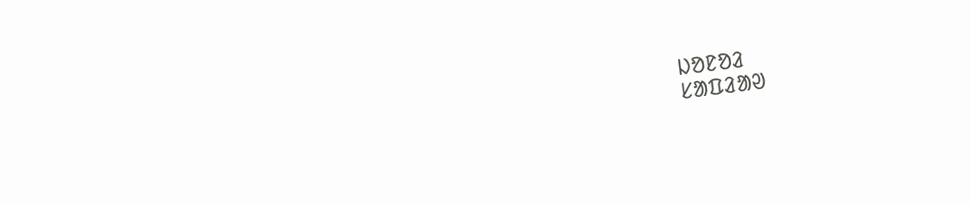ᱡᱚᱱᱚᱲ
ᱥᱟᱯᱲᱟᱣ